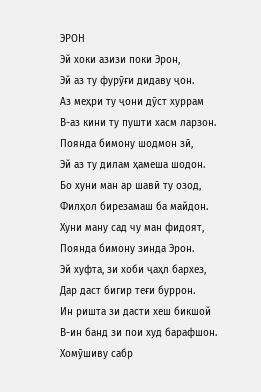ЭРОН
Эй хоки азизи поки Эрон,
Эй аз ту фурӯғи дидаву ҷон.
Аз меҳри ту ҷони дӯст хуррам
В-аз кини ту пушти хасм ларзон.
Поянда бимону шодмон зӣ,
Эй аз ту дилам ҳамеша шодон.
Бо хуни ман ар шавӣ ту озод,
Филҳол бирезамаш ба майдон.
Хуни ману сад чу ман фидоят,
Поянда бимону зинда Эрон.
Эй хуфта, зи хоби ҷаҳл бархез,
Дар даст бигир теғи буррон.
Ин ришта зи дасти хеш бикшой
В-ин банд зи пои худ барафшон.
Хомӯшиву сабр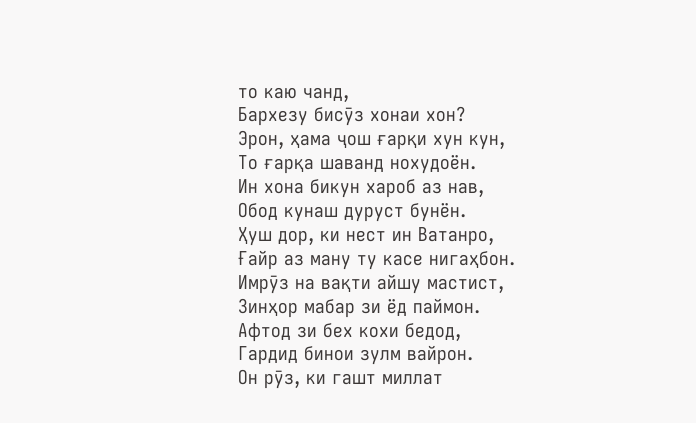то каю чанд,
Бархезу бисӯз хонаи хон?
Эрон, ҳама ҷош ғарқи хун кун,
То ғарқа шаванд нохудоён.
Ин хона бикун хароб аз нав,
Обод кунаш дуруст бунён.
Ҳуш дор, ки нест ин Ватанро,
Ғайр аз ману ту касе нигаҳбон.
Имрӯз на вақти айшу мастист,
Зинҳор мабар зи ёд паймон.
Афтод зи бех кохи бедод,
Гардид бинои зулм вайрон.
Он рӯз, ки гашт миллат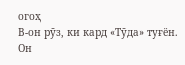огоҳ
В-он рӯз, ки кард «Тӯда» туғён.
Он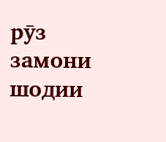рӯз замони шодии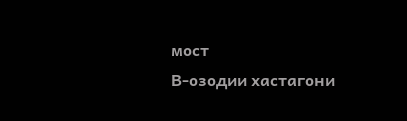мост
В-озодии хастагони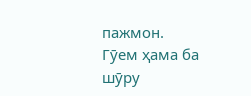пажмон.
Гӯем ҳама ба шӯру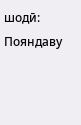шодӣ:
Пояндаву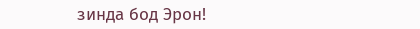зинда бод Эрон!